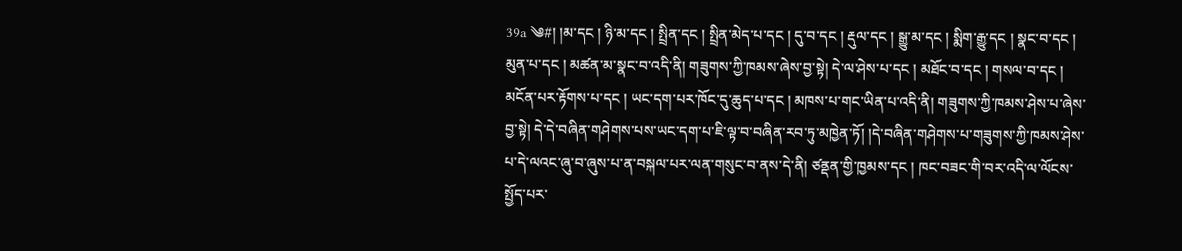39a ༄#། །མ་དང ། ཉི་མ་དང ། སྤྲིན་དང ། སྤྲིན་མེད་པ་དང ། དུ་བ་དང ། རྡུལ་དང ། སྒྱུ་མ་དང ། སྨིག་རྒྱུ་དང ། སྣང་བ་དང ། མུན་པ་དང ། མཚན་མ་སྣང་བ་འདི་ནི། གཟུགས་ཀྱི་ཁམས་ཞེས་བྱ་སྟེ། དེ་ལ་ཤེས་པ་དང ། མཐོང་བ་དང ། གསལ་བ་དང ། མངོན་པར་རྟོགས་པ་དང ། ཡང་དག་པར་ཁོང་དུ་ཆུད་པ་དང ། མཁས་པ་གང་ཡིན་པ་འདི་ནི། གཟུགས་ཀྱི་ཁམས་ཤེས་པ་ཞེས་བྱ་སྟེ། དེ་དེ་བཞིན་གཤེགས་པས་ཡང་དག་པ་ཇི་ལྟ་བ་བཞིན་རབ་ཏུ་མཁྱེན་ཏོ། །དེ་བཞིན་གཤེགས་པ་གཟུགས་ཀྱི་ཁམས་ཤེས་པ་དེ་ལའང་ཞུ་བ་ཞུས་པ་ན་བསྐལ་པར་ལན་གསུང་བ་ནས་དེ་ནི། ཙནྡན་གྱི་ཁྱམས་དང ། ཁང་བཟང་གི་བར་འདི་ལ་ལོངས་སྤྱོད་པར་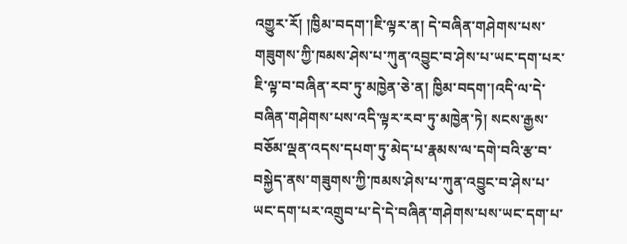འགྱུར་རོ། །ཁྱིམ་བདག་།ཇི་ལྟར་ན། དེ་བཞིན་གཤེགས་པས་གཟུགས་ཀྱི་ཁམས་ཤེས་པ་ཀུན་འབྱུང་བ་ཤེས་པ་ཡང་དག་པར་ཇི་ལྟ་བ་བཞིན་རབ་ཏུ་མཁྱེན་ཅེ་ན། ཁྱིམ་བདག་།འདི་ལ་དེ་བཞིན་གཤེགས་པས་འདི་ལྟར་རབ་ཏུ་མཁྱེན་ཏེ། སངས་རྒྱས་བཅོམ་ལྡན་འདས་དཔག་ཏུ་མེད་པ་རྣམས་ལ་དགེ་བའི་རྩ་བ་བསྐྱེད་ནས་གཟུགས་ཀྱི་ཁམས་ཤེས་པ་ཀུན་འབྱུང་བ་ཤེས་པ་ཡང་དག་པར་འགྲུབ་པ་དེ་དེ་བཞིན་གཤེགས་པས་ཡང་དག་པ་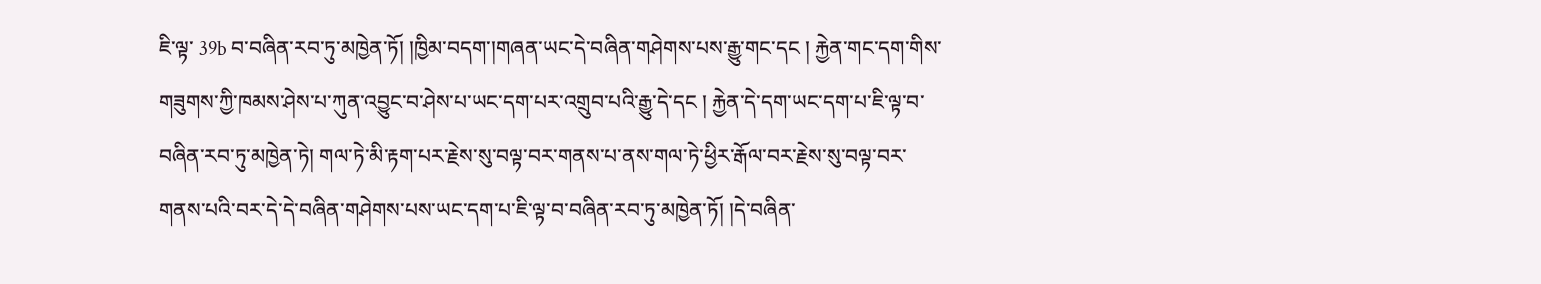ཇི་ལྟ་ 39b བ་བཞིན་རབ་ཏུ་མཁྱེན་ཏོ། །ཁྱིམ་བདག་།གཞན་ཡང་དེ་བཞིན་གཤེགས་པས་རྒྱུ་གང་དང ། རྐྱེན་གང་དག་གིས་གཟུགས་ཀྱི་ཁམས་ཤེས་པ་ཀུན་འབྱུང་བ་ཤེས་པ་ཡང་དག་པར་འགྲུབ་པའི་རྒྱུ་དེ་དང ། རྐྱེན་དེ་དག་ཡང་དག་པ་ཇི་ལྟ་བ་བཞིན་རབ་ཏུ་མཁྱེན་ཏེ། གལ་ཏེ་མི་རྟག་པར་རྗེས་སུ་བལྟ་བར་གནས་པ་ནས་གལ་ཏེ་ཕྱིར་རྒོལ་བར་རྗེས་སུ་བལྟ་བར་གནས་པའི་བར་དེ་དེ་བཞིན་གཤེགས་པས་ཡང་དག་པ་ཇི་ལྟ་བ་བཞིན་རབ་ཏུ་མཁྱེན་ཏོ། །དེ་བཞིན་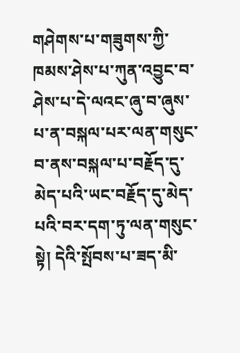གཤེགས་པ་གཟུགས་ཀྱི་ཁམས་ཤེས་པ་ཀུན་འབྱུང་བ་ཤེས་པ་དེ་ལའང་ཞུ་བ་ཞུས་པ་ན་བསྐལ་པར་ལན་གསུང་བ་ནས་བསྐལ་པ་བརྗོད་དུ་མེད་པའི་ཡང་བརྗོད་དུ་མེད་པའི་བར་དག་ཏུ་ལན་གསུང་སྟེ། དེའི་སྤོབས་པ་ཟད་མི་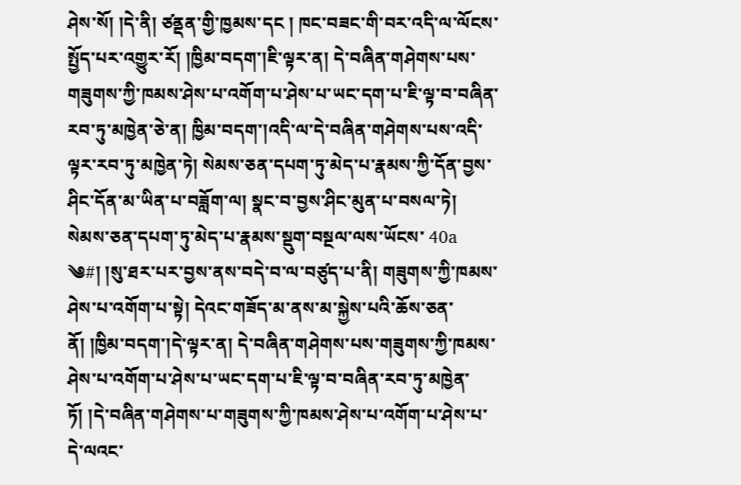ཤེས་སོ། །དེ་ནི། ཙནྡན་གྱི་ཁྱམས་དང ། ཁང་བཟང་གི་བར་འདི་ལ་ལོངས་སྤྱོད་པར་འགྱུར་རོ། །ཁྱིམ་བདག་།ཇི་ལྟར་ན། དེ་བཞིན་གཤེགས་པས་གཟུགས་ཀྱི་ཁམས་ཤེས་པ་འགོག་པ་ཤེས་པ་ཡང་དག་པ་ཇི་ལྟ་བ་བཞིན་རབ་ཏུ་མཁྱེན་ཅེ་ན། ཁྱིམ་བདག་།འདི་ལ་དེ་བཞིན་གཤེགས་པས་འདི་ལྟར་རབ་ཏུ་མཁྱེན་ཏེ། སེམས་ཅན་དཔག་ཏུ་མེད་པ་རྣམས་ཀྱི་དོན་བྱས་ཤིང་དོན་མ་ཡིན་པ་བཟློག་ལ། སྣང་བ་བྱས་ཤིང་མུན་པ་བསལ་ཏེ། སེམས་ཅན་དཔག་ཏུ་མེད་པ་རྣམས་སྡུག་བསྔལ་ལས་ཡོངས་ 40a ༄#། །སུ་ཐར་པར་བྱས་ནས་བདེ་བ་ལ་བཙུད་པ་ནི། གཟུགས་ཀྱི་ཁམས་ཤེས་པ་འགོག་པ་སྟེ། དེའང་གཟོད་མ་ནས་མ་སྐྱེས་པའི་ཆོས་ཅན་ནོ། །ཁྱིམ་བདག་།དེ་ལྟར་ན། དེ་བཞིན་གཤེགས་པས་གཟུགས་ཀྱི་ཁམས་ཤེས་པ་འགོག་པ་ཤེས་པ་ཡང་དག་པ་ཇི་ལྟ་བ་བཞིན་རབ་ཏུ་མཁྱེན་ཏོ། །དེ་བཞིན་གཤེགས་པ་གཟུགས་ཀྱི་ཁམས་ཤེས་པ་འགོག་པ་ཤེས་པ་དེ་ལའང་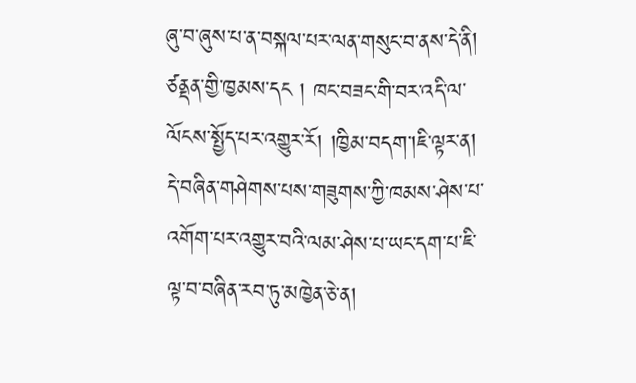ཞུ་བ་ཞུས་པ་ན་བསྐལ་པར་ལན་གསུང་བ་ནས་དེ་ནི། ཙནྡན་གྱི་ཁྱམས་དང ། ཁང་བཟང་གི་བར་འདི་ལ་ལོངས་སྤྱོད་པར་འགྱུར་རོ། །ཁྱིམ་བདག་།ཇི་ལྟར་ན། དེ་བཞིན་གཤེགས་པས་གཟུགས་ཀྱི་ཁམས་ཤེས་པ་འགོག་པར་འགྱུར་བའི་ལམ་ཤེས་པ་ཡང་དག་པ་ཇི་ལྟ་བ་བཞིན་རབ་ཏུ་མཁྱེན་ཅེ་ན།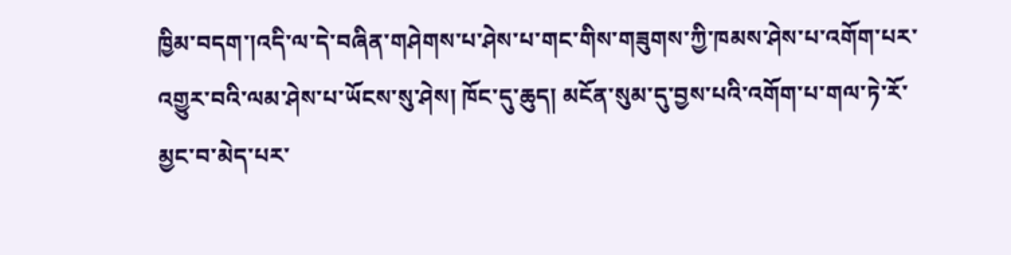ཁྱིམ་བདག་།འདི་ལ་དེ་བཞིན་གཤེགས་པ་ཤེས་པ་གང་གིས་གཟུགས་ཀྱི་ཁམས་ཤེས་པ་འགོག་པར་འགྱུར་བའི་ལམ་ཤེས་པ་ཡོངས་སུ་ཤེས། ཁོང་དུ་ཆུད། མངོན་སུམ་དུ་བྱས་པའི་འགོག་པ་གལ་ཏེ་རོ་མྱང་བ་མེད་པར་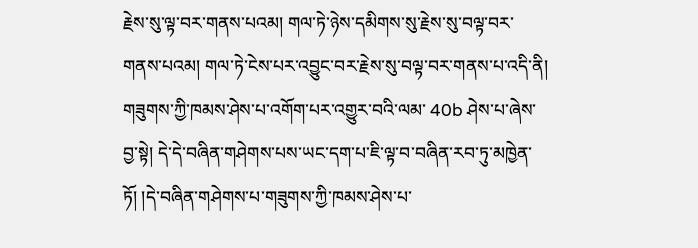རྗེས་སུ་ལྟ་བར་གནས་པའམ། གལ་ཏེ་ཉེས་དམིགས་སུ་རྗེས་སུ་བལྟ་བར་གནས་པའམ། གལ་ཏེ་ངེས་པར་འབྱུང་བར་རྗེས་སུ་བལྟ་བར་གནས་པ་འདི་ནི། གཟུགས་ཀྱི་ཁམས་ཤེས་པ་འགོག་པར་འགྱུར་བའི་ལམ་ 40b ཤེས་པ་ཞེས་བྱ་སྟེ། དེ་དེ་བཞིན་གཤེགས་པས་ཡང་དག་པ་ཇི་ལྟ་བ་བཞིན་རབ་ཏུ་མཁྱེན་ཏོ། །དེ་བཞིན་གཤེགས་པ་གཟུགས་ཀྱི་ཁམས་ཤེས་པ་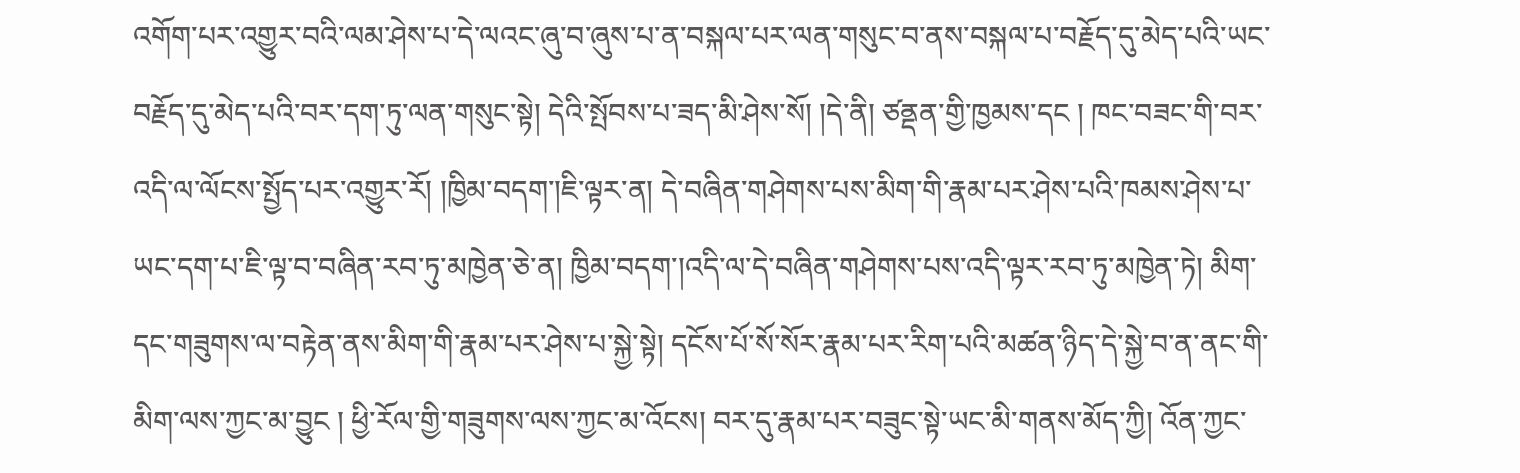འགོག་པར་འགྱུར་བའི་ལམ་ཤེས་པ་དེ་ལའང་ཞུ་བ་ཞུས་པ་ན་བསྐལ་པར་ལན་གསུང་བ་ནས་བསྐལ་པ་བརྗོད་དུ་མེད་པའི་ཡང་བརྗོད་དུ་མེད་པའི་བར་དག་ཏུ་ལན་གསུང་སྟེ། དེའི་སྤོབས་པ་ཟད་མི་ཤེས་སོ། །དེ་ནི། ཙནྡན་གྱི་ཁྱམས་དང ། ཁང་བཟང་གི་བར་འདི་ལ་ལོངས་སྤྱོད་པར་འགྱུར་རོ། །ཁྱིམ་བདག་།ཇི་ལྟར་ན། དེ་བཞིན་གཤེགས་པས་མིག་གི་རྣམ་པར་ཤེས་པའི་ཁམས་ཤེས་པ་ཡང་དག་པ་ཇི་ལྟ་བ་བཞིན་རབ་ཏུ་མཁྱེན་ཅེ་ན། ཁྱིམ་བདག་།འདི་ལ་དེ་བཞིན་གཤེགས་པས་འདི་ལྟར་རབ་ཏུ་མཁྱེན་ཏེ། མིག་དང་གཟུགས་ལ་བརྟེན་ནས་མིག་གི་རྣམ་པར་ཤེས་པ་སྐྱེ་སྟེ། དངོས་པོ་སོ་སོར་རྣམ་པར་རིག་པའི་མཚན་ཉིད་དེ་སྐྱེ་བ་ན་ནང་གི་མིག་ལས་ཀྱང་མ་བྱུང ། ཕྱི་རོལ་གྱི་གཟུགས་ལས་ཀྱང་མ་འོངས། བར་དུ་རྣམ་པར་བཟུང་སྟེ་ཡང་མི་གནས་མོད་ཀྱི། འོན་ཀྱང་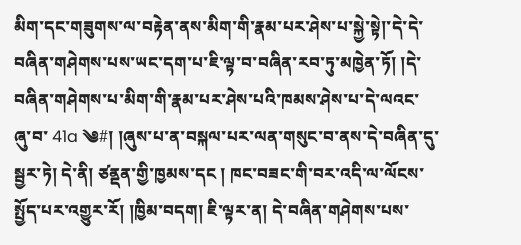མིག་དང་གཟུགས་ལ་བརྟེན་ནས་མིག་གི་རྣམ་པར་ཤེས་པ་སྐྱེ་སྟེ།་དེ་དེ་བཞིན་གཤེགས་པས་ཡང་དག་པ་ཇི་ལྟ་བ་བཞིན་རབ་ཏུ་མཁྱེན་ཏོ། །དེ་བཞིན་གཤེགས་པ་མིག་གི་རྣམ་པར་ཤེས་པའི་ཁམས་ཤེས་པ་དེ་ལའང་ཞུ་བ་ 41a ༄#། །ཞུས་པ་ན་བསྐལ་པར་ལན་གསུང་བ་ནས་དེ་བཞིན་དུ་སྦྱར་ཏེ། དེ་ནི། ཙནྡན་གྱི་ཁྱམས་དང ། ཁང་བཟང་གི་བར་འདི་ལ་ལོངས་སྤྱོད་པར་འགྱུར་རོ། །ཁྱིམ་བདག། ཇི་ལྟར་ན། དེ་བཞིན་གཤེགས་པས་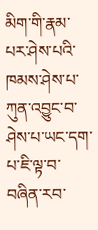མིག་གི་རྣམ་པར་ཤེས་པའི་ཁམས་ཤེས་པ་ཀུན་འབྱུང་བ་ཤེས་པ་ཡང་དག་པ་ཇི་ལྟ་བ་བཞིན་རབ་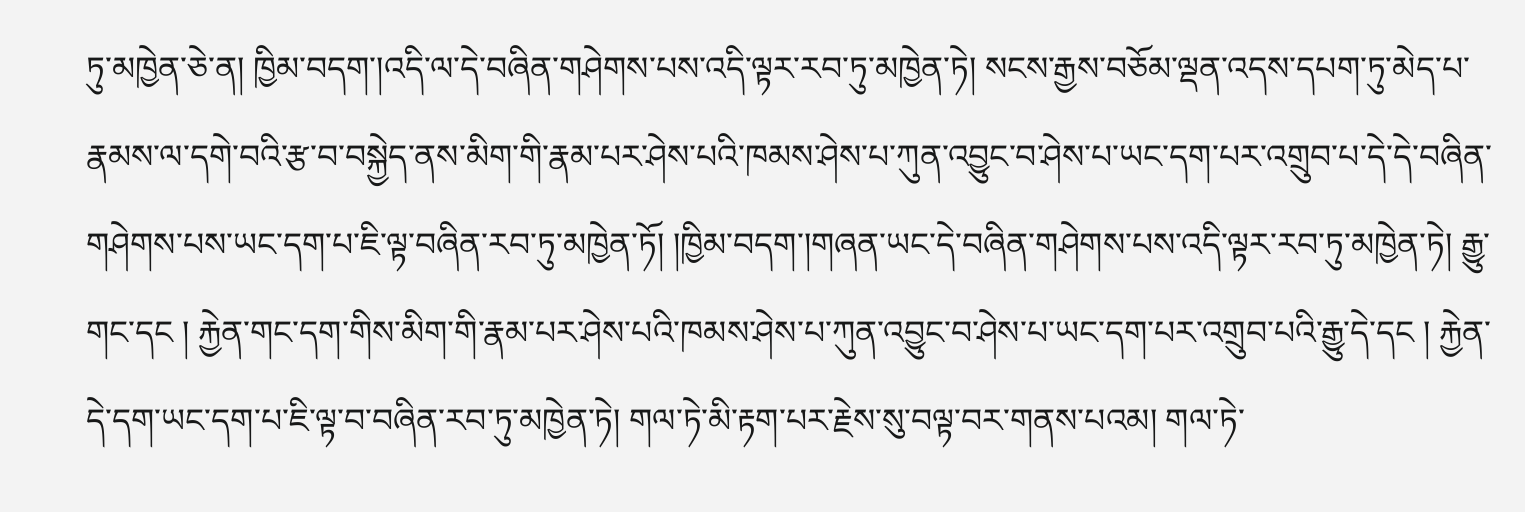ཏུ་མཁྱེན་ཅེ་ན། ཁྱིམ་བདག་།འདི་ལ་དེ་བཞིན་གཤེགས་པས་འདི་ལྟར་རབ་ཏུ་མཁྱེན་ཏེ། སངས་རྒྱས་བཅོམ་ལྡན་འདས་དཔག་ཏུ་མེད་པ་རྣམས་ལ་དགེ་བའི་རྩ་བ་བསྐྱེད་ནས་མིག་གི་རྣམ་པར་ཤེས་པའི་ཁམས་ཤེས་པ་ཀུན་འབྱུང་བ་ཤེས་པ་ཡང་དག་པར་འགྲུབ་པ་དེ་དེ་བཞིན་གཤེགས་པས་ཡང་དག་པ་ཇི་ལྟ་བཞིན་རབ་ཏུ་མཁྱེན་ཏོ། །ཁྱིམ་བདག་།གཞན་ཡང་དེ་བཞིན་གཤེགས་པས་འདི་ལྟར་རབ་ཏུ་མཁྱེན་ཏེ། རྒྱུ་གང་དང ། རྐྱེན་གང་དག་གིས་མིག་གི་རྣམ་པར་ཤེས་པའི་ཁམས་ཤེས་པ་ཀུན་འབྱུང་བ་ཤེས་པ་ཡང་དག་པར་འགྲུབ་པའི་རྒྱུ་དེ་དང ། རྐྱེན་དེ་དག་ཡང་དག་པ་ཇི་ལྟ་བ་བཞིན་རབ་ཏུ་མཁྱེན་ཏེ། གལ་ཏེ་མི་རྟག་པར་རྗེས་སུ་བལྟ་བར་གནས་པའམ། གལ་ཏེ་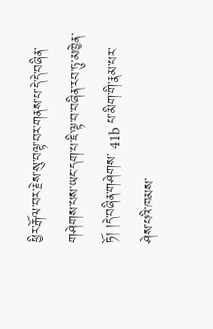ཕྱིར་རྒོལ་བར་རྗེས་སུ་བལྟ་བར་གནས་པ་དེ་དེ་བཞིན་གཤེགས་པས་ཡང་དག་པ་ཇི་ལྟ་བ་བཞིན་རབ་ཏུ་མཁྱེན་ཏོ། །དེ་བཞིན་གཤེགས་ 41b པ་མིག་གི་རྣམ་པར་ཤེས་པའི་ཁམས་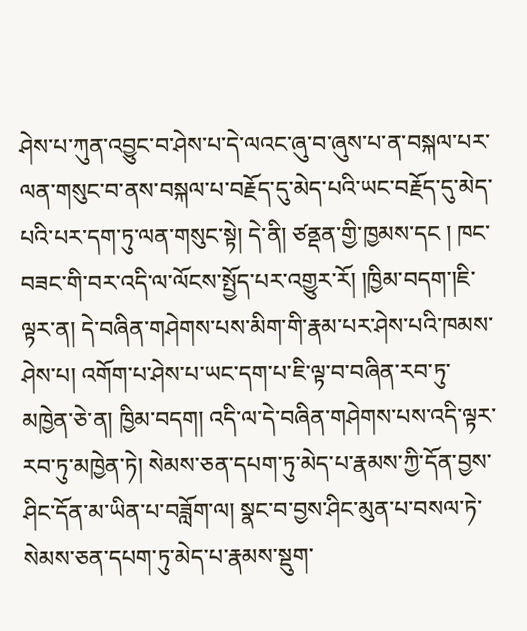ཤེས་པ་ཀུན་འབྱུང་བ་ཤེས་པ་དེ་ལའང་ཞུ་བ་ཞུས་པ་ན་བསྐལ་པར་ལན་གསུང་བ་ནས་བསྐལ་པ་བརྗོད་དུ་མེད་པའི་ཡང་བརྗོད་དུ་མེད་པའི་པར་དག་ཏུ་ལན་གསུང་སྟེ། དེ་ནི། ཙནྡན་གྱི་ཁྱམས་དང ། ཁང་བཟང་གི་བར་འདི་ལ་ལོངས་སྤྱོད་པར་འགྱུར་རོ། །ཁྱིམ་བདག་།ཇི་ལྟར་ན། དེ་བཞིན་གཤེགས་པས་མིག་གི་རྣམ་པར་ཤེས་པའི་ཁམས་ཤེས་པ། འགོག་པ་ཤེས་པ་ཡང་དག་པ་ཇི་ལྟ་བ་བཞིན་རབ་ཏུ་མཁྱེན་ཅེ་ན། ཁྱིམ་བདག། འདི་ལ་དེ་བཞིན་གཤེགས་པས་འདི་ལྟར་རབ་ཏུ་མཁྱེན་ཏེ། སེམས་ཅན་དཔག་ཏུ་མེད་པ་རྣམས་ཀྱི་དོན་བྱས་ཤིང་དོན་མ་ཡིན་པ་བཟློག་ལ། སྣང་བ་བྱས་ཤིང་མུན་པ་བསལ་ཏེ་སེམས་ཅན་དཔག་ཏུ་མེད་པ་རྣམས་སྡུག་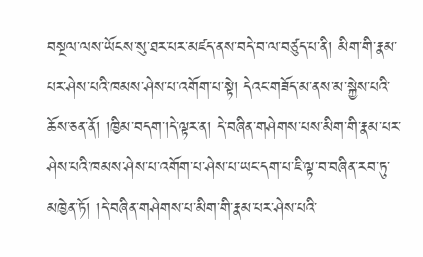བསྔལ་ལས་ཡོངས་སུ་ཐར་པར་མཛད་ནས་བདེ་བ་ལ་བཙུད་པ་ནི། མིག་གི་རྣམ་པར་ཤེས་པའི་ཁམས་ཤེས་པ་འགོག་པ་སྟེ། དེའང་གཟོད་མ་ནས་མ་སྐྱེས་པའི་ཆོས་ཅན་ནོ། །ཁྱིམ་བདག་།དེ་ལྟར་ན། དེ་བཞིན་གཤེགས་པས་མིག་གི་རྣམ་པར་ཤེས་པའི་ཁམས་ཤེས་པ་འགོག་པ་ཤེས་པ་ཡང་དག་པ་ཇི་ལྟ་བ་བཞིན་རབ་ཏུ་མཁྱེན་ཏོ། །དེ་བཞིན་གཤེགས་པ་མིག་གི་རྣམ་པར་ཤེས་པའི་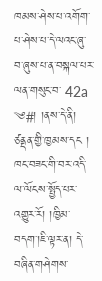ཁམས་ཤེས་པ་འགོག་པ་ཤེས་པ་དེ་ལའང་ཞུ་བ་ཞུས་པ་ན་བསྐལ་པར་ལན་གསུང་བ་ 42a ༄#། །ནས་དེ་ནི། ཙནྡན་གྱི་ཁྱམས་དང ། ཁང་བཟང་གི་བར་འདི་ལ་ལོངས་སྤྱོད་པར་འགྱུར་རོ། །ཁྱིམ་བདག་།ཇི་ལྟར་ན། དེ་བཞིན་གཤེགས་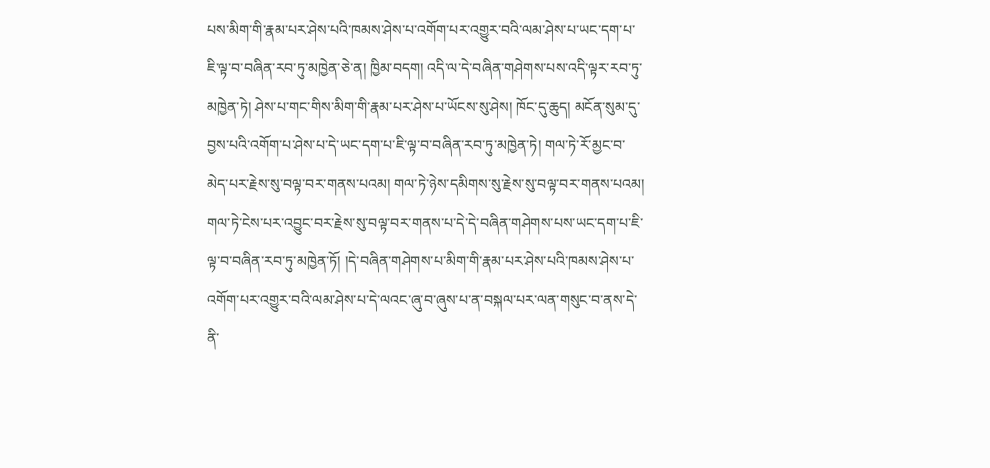པས་མིག་གི་རྣམ་པར་ཤེས་པའི་ཁམས་ཤེས་པ་འགོག་པར་འགྱུར་བའི་ལམ་ཤེས་པ་ཡང་དག་པ་ཇི་ལྟ་བ་བཞིན་རབ་ཏུ་མཁྱེན་ཅེ་ན། ཁྱིམ་བདག། འདི་ལ་དེ་བཞིན་གཤེགས་པས་འདི་ལྟར་རབ་ཏུ་མཁྱེན་ཏེ། ཤེས་པ་གང་གིས་མིག་གི་རྣམ་པར་ཤེས་པ་ཡོངས་སུ་ཤེས། ཁོང་དུ་ཆུད། མངོན་སུམ་དུ་བྱས་པའི་འགོག་པ་ཤེས་པ་དེ་ཡང་དག་པ་ཇི་ལྟ་བ་བཞིན་རབ་ཏུ་མཁྱེན་ཏེ། གལ་ཏེ་རོ་མྱང་བ་མེད་པར་རྗེས་སུ་བལྟ་བར་གནས་པའམ། གལ་ཏེ་ཉེས་དམིགས་སུ་རྗེས་སུ་བལྟ་བར་གནས་པའམ། གལ་ཏེ་ངེས་པར་འབྱུང་བར་རྗེས་སུ་བལྟ་བར་གནས་པ་དེ་དེ་བཞིན་གཤེགས་པས་ཡང་དག་པ་ཇི་ལྟ་བ་བཞིན་རབ་ཏུ་མཁྱེན་ཏོ། །དེ་བཞིན་གཤེགས་པ་མིག་གི་རྣམ་པར་ཤེས་པའི་ཁམས་ཤེས་པ་འགོག་པར་འགྱུར་བའི་ལམ་ཤེས་པ་དེ་ལའང་ཞུ་བ་ཞུས་པ་ན་བསྐལ་པར་ལན་གསུང་བ་ནས་དེ་ནི་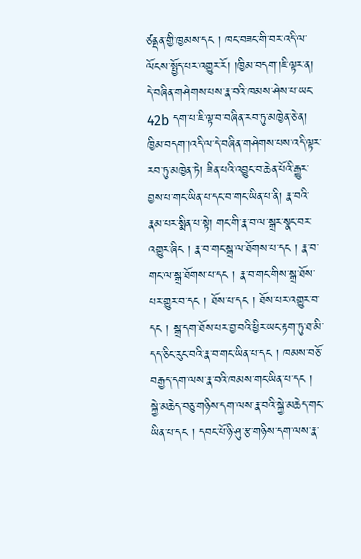ཙནྡན་གྱི་ཁྱམས་དང ། ཁང་བཟང་གི་བར་འདི་ལ་ལོངས་སྤྱོད་པར་འགྱུར་རོ། །ཁྱིམ་བདག་།ཇི་ལྟར་ན། དེ་བཞིན་གཤེགས་པས་རྣ་བའི་ཁམས་ཤེས་པ་ཡང་ 42b དག་པ་ཇི་ལྟ་བ་བཞིན་རབ་ཏུ་མཁྱེན་ཅེ་ན། ཁྱིམ་བདག་།འདི་ལ་དེ་བཞིན་གཤེགས་པས་འདི་ལྟར་རབ་ཏུ་མཁྱེན་ཏེ། ཟིན་པའི་འབྱུང་བ་ཆེན་པོའི་རྒྱུར་བྱས་པ་གང་ཡིན་པ་དང་བ་གང་ཡིན་པ་ནི། རྣ་བའི་རྣམ་པར་སྨིན་པ་སྟེ། གང་གི་རྣ་བ་ལ་སྒྲར་སྣང་བར་འགྱུར་ཞིང ། རྣ་བ་གང་སྒྲ་ལ་ཐོགས་པ་དང ། རྣ་བ་གང་ལ་སྒྲ་ཐོགས་པ་དང ། རྣ་བ་གང་གིས་སྒྲ་ཐོས་པར་གྱུར་བ་དང ། ཐོས་པ་དང ། ཐོས་པར་འགྱུར་བ་དང ། སྒྲ་དག་ཐོས་པར་བྱ་བའི་ཕྱིར་ཡང་རྟག་ཏུ་ཐ་མི་དད་ཅིང་རུང་བའི་རྣ་བ་གང་ཡིན་པ་དང ། ཁམས་བཅོ་བརྒྱད་དག་ལས་རྣ་བའི་ཁམས་གང་ཡིན་པ་དང ། སྐྱེ་མཆེད་བཅུ་གཉིས་དག་ལས་རྣ་བའི་སྐྱེ་མཆེད་གང་ཡིན་པ་དང ། དབང་པོ་ཉི་ཤུ་རྩ་གཉིས་དག་ལས་རྣ་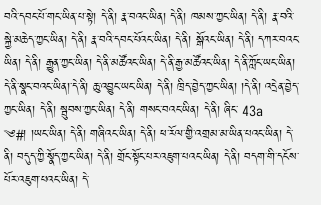བའི་དབང་པོ་གང་ཡིན་པ་སྟེ། དེ་ནི། རྣ་བའང་ཡིན། དེ་ནི། ཁམས་ཀྱང་ཡིན། དེ་ནི། རྣ་བའི་སྐྱེ་མཆེད་ཀྱང་ཡིན། དེ་ནི། རྣ་བའི་དབང་པོའང་ཡིན། དེ་ནི། སྒོའང་ཡིན། དེ་ནི། དཀར་བའང་ཡིན། དེ་ནི། རྒྱུན་ཀྱང་ཡིན། དེ་ནི་མཚོའང་ཡིན། དེ་ནི་རྒྱ་མཚོའང་ཡིན། དེ་ནི་ཀློང་ཡང་ཡིན། དེ་ནི་སྣང་བའང་ཡིན།་དེ་ནི། ཆུ་འབྱུང་ཡང་ཡིན། དེ་ནི། ཁྲིད་བྱེད་ཀྱང་ཡིན། །དེ་ནི། འདྲེན་བྱེད་ཀྱང་ཡིན། དེ་ནི། སྦུབས་ཀྱང་ཡིན། དེ་ནི། གསང་བའང་ཡིན། དེ་ནི། ཞིང་ 43a ༄#། །ཡང་ཡིན། དེ་ནི། གཞིའང་ཡིན། དེ་ནི། ཕ་རོལ་གྱི་འགྲམ་མ་ཡིན་པའང་ཡིན། དེ་ནི། བདུད་ཀྱི་སྣོད་ཀྱང་ཡིན། དེ་ནི། གྲོང་སྟོང་པར་འཇུག་པའང་ཡིན། དེ་ནི། བདག་གི་དངོས་པོར་འཇུག་པའང་ཡིན། དེ་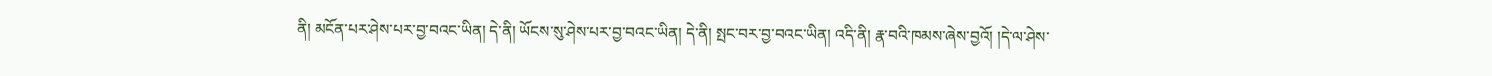ནི། མངོན་པར་ཤེས་པར་བྱ་བའང་ཡིན། དེ་ནི། ཡོངས་སུ་ཤེས་པར་བྱ་བའང་ཡིན། དེ་ནི། སྤང་བར་བྱ་བའང་ཡིན། འདི་ནི། རྣ་བའི་ཁམས་ཞེས་བྱའོ། །དེ་ལ་ཤེས་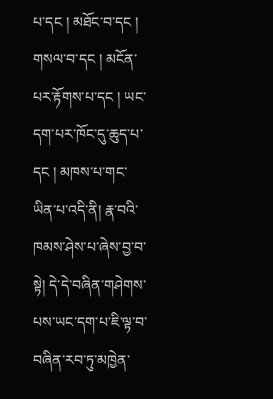པ་དང ། མཐོང་བ་དང ། གསལ་བ་དང ། མངོན་པར་རྟོགས་པ་དང ། ཡང་དག་པར་ཁོང་དུ་ཆུད་པ་དང ། མཁས་པ་གང་ཡིན་པ་འདི་ནི། རྣ་བའི་ཁམས་ཤེས་པ་ཞེས་བྱ་བ་སྟེ། དེ་དེ་བཞིན་གཤེགས་པས་ཡང་དག་པ་ཇི་ལྟ་བ་བཞིན་རབ་ཏུ་མཁྱེན་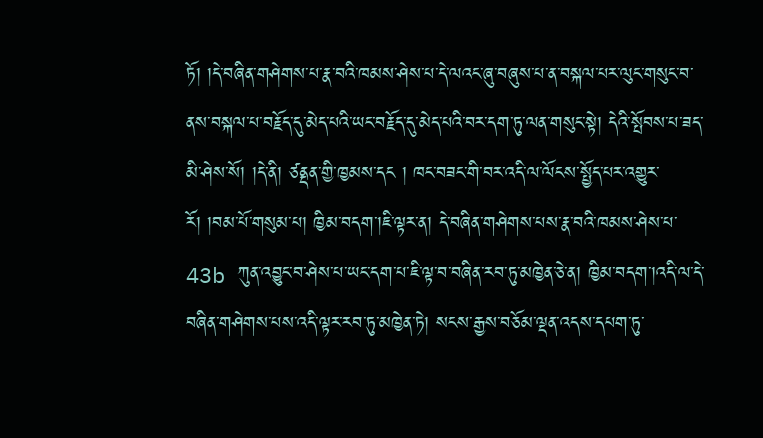ཏོ། །དེ་བཞིན་གཤེགས་པ་རྣ་བའི་ཁམས་ཤེས་པ་དེ་ལའང་ཞུ་བཞུས་པ་ན་བསྐལ་པར་ལུང་གསུང་བ་ནས་བསྐལ་པ་བརྗོད་དུ་མེད་པའི་ཡང་བརྗོད་དུ་མེད་པའི་བར་དག་ཏུ་ལན་གསུང་སྟེ། དེའི་སྤོབས་པ་ཟད་མི་ཤེས་སོ། །དེ་ནི། ཙནྡན་གྱི་ཁྱམས་དང ། ཁང་བཟང་གི་བར་འདི་ལ་ལོངས་སྤྱོད་པར་འགྱུར་རོ། །བམ་པོ་གསུམ་པ། ཁྱིམ་བདག་།ཇི་ལྟར་ན། དེ་བཞིན་གཤེགས་པས་རྣ་བའི་ཁམས་ཤེས་པ་ 43b ཀུན་འབྱུང་བ་ཤེས་པ་ཡང་དག་པ་ཇི་ལྟ་བ་བཞིན་རབ་ཏུ་མཁྱེན་ཅེ་ན། ཁྱིམ་བདག་།འདི་ལ་དེ་བཞིན་གཤེགས་པས་འདི་ལྟར་རབ་ཏུ་མཁྱེན་ཏེ། སངས་རྒྱས་བཅོམ་ལྡན་འདས་དཔག་ཏུ་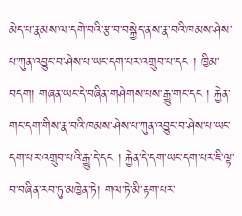མེད་པ་རྣམས་ལ་དགེ་བའི་རྩ་བ་བསྐྱེད་ནས་རྣ་བའི་ཁམས་ཤེས་པ་ཀུན་འབྱུང་བ་ཤེས་པ་ཡང་དག་པར་འགྲུབ་པ་དང ། ཁྱིམ་བདག། གཞན་ཡང་དེ་བཞིན་གཤེགས་པས་རྒྱུ་གང་དང ། རྐྱེན་གང་དག་གིས་རྣ་བའི་ཁམས་ཤེས་པ་ཀུན་འབྱུང་བ་ཤེས་པ་ཡང་དག་པར་འགྲུབ་པའི་རྒྱུ་དེ་དང ། རྐྱེན་དེ་དག་ཡང་དག་པར་ཇི་ལྟ་བ་བཞིན་རབ་ཏུ་མཁྱེན་ཏེ། གལ་ཏེ་མི་རྟག་པར་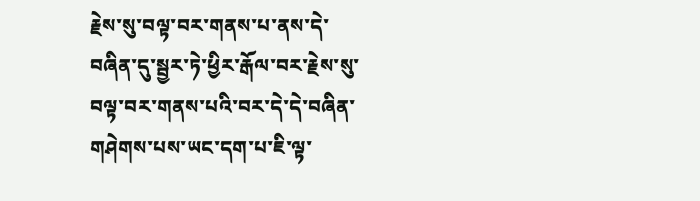རྗེས་སུ་བལྟ་བར་གནས་པ་ནས་དེ་བཞིན་དུ་སྦྱར་ཏེ་ཕྱིར་རྒོལ་བར་རྗེས་སུ་བལྟ་བར་གནས་པའི་བར་དེ་དེ་བཞིན་གཤེགས་པས་ཡང་དག་པ་ཇི་ལྟ་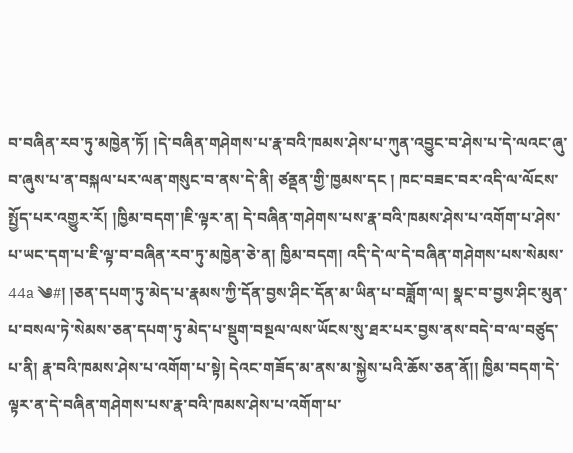བ་བཞིན་རབ་ཏུ་མཁྱེན་ཏོ། །དེ་བཞིན་གཤེགས་པ་རྣ་བའི་ཁམས་ཤེས་པ་ཀུན་འབྱུང་བ་ཤེས་པ་དེ་ལའང་ཞུ་བ་ཞུས་པ་ན་བསྐལ་པར་ལན་གསུང་བ་ནས་དེ་ནི། ཙནྡན་གྱི་ཁྱམས་དང ། ཁང་བཟང་བར་འདི་ལ་ལོངས་སྤྱོད་པར་འགྱུར་རོ། །ཁྱིམ་བདག་།ཇི་ལྟར་ན། དེ་བཞིན་གཤེགས་པས་རྣ་བའི་ཁམས་ཤེས་པ་འགོག་པ་ཤེས་པ་ཡང་དག་པ་ཇི་ལྟ་བ་བཞིན་རབ་ཏུ་མཁྱེན་ཅེ་ན། ཁྱིམ་བདག། འདི་དེ་ལ་དེ་བཞིན་གཤེགས་པས་སེམས་ 44a ༄#། །ཅན་དཔག་ཏུ་མེད་པ་རྣམས་ཀྱི་དོན་བྱས་ཤིང་དོན་མ་ཡིན་པ་བཟློག་ལ། སྣང་བ་བྱས་ཤིང་མུན་པ་བསལ་ཏེ་སེམས་ཅན་དཔག་ཏུ་མེད་པ་སྡུག་བསྔལ་ལས་ཡོངས་སུ་ཐར་པར་བྱས་ནས་བདེ་བ་ལ་བཙུད་པ་ནི། རྣ་བའི་ཁམས་ཤེས་པ་འགོག་པ་སྟེ། དེའང་གཟོད་མ་ནས་མ་སྐྱེས་པའི་ཆོས་ཅན་ནོ།། ཁྱིམ་བདག་དེ་ལྟར་ན་དེ་བཞིན་གཤེགས་པས་རྣ་བའི་ཁམས་ཤེས་པ་འགོག་པ་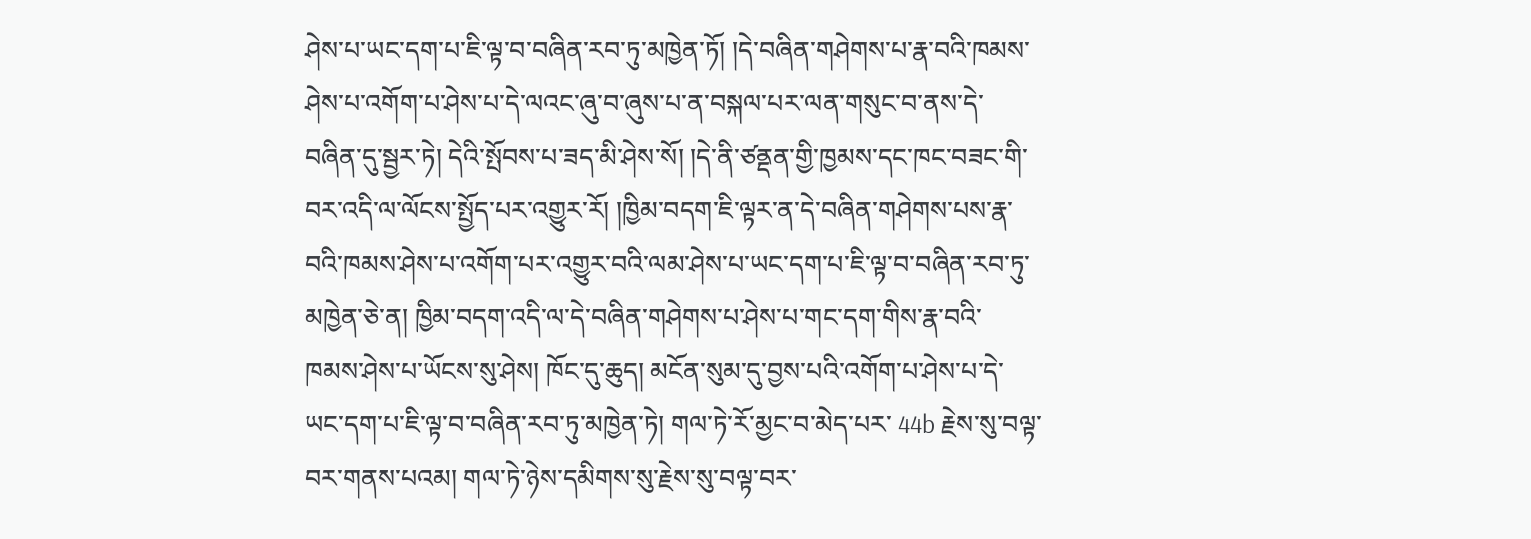ཤེས་པ་ཡང་དག་པ་ཇི་ལྟ་བ་བཞིན་རབ་ཏུ་མཁྱེན་ཏོ། །དེ་བཞིན་གཤེགས་པ་རྣ་བའི་ཁམས་ཤེས་པ་འགོག་པ་ཤེས་པ་དེ་ལའང་ཞུ་བ་ཞུས་པ་ན་བསྐལ་པར་ལན་གསུང་བ་ནས་དེ་བཞིན་དུ་སྦྱར་ཏེ། དེའི་སྤོབས་པ་ཟད་མི་ཤེས་སོ། །དེ་ནི་ཙནྡན་གྱི་ཁྱམས་དང་ཁང་བཟང་གི་བར་འདི་ལ་ལོངས་སྤྱོད་པར་འགྱུར་རོ། །ཁྱིམ་བདག་ཇི་ལྟར་ན་དེ་བཞིན་གཤེགས་པས་རྣ་བའི་ཁམས་ཤེས་པ་འགོག་པར་འགྱུར་བའི་ལམ་ཤེས་པ་ཡང་དག་པ་ཇི་ལྟ་བ་བཞིན་རབ་ཏུ་མཁྱེན་ཅེ་ན། ཁྱིམ་བདག་འདི་ལ་དེ་བཞིན་གཤེགས་པ་ཤེས་པ་གང་དག་གིས་རྣ་བའི་ཁམས་ཤེས་པ་ཡོངས་སུ་ཤེས། ཁོང་དུ་ཆུད། མངོན་སུམ་དུ་བྱས་པའི་འགོག་པ་ཤེས་པ་དེ་ཡང་དག་པ་ཇི་ལྟ་བ་བཞིན་རབ་ཏུ་མཁྱེན་ཏེ། གལ་ཏེ་རོ་མྱང་བ་མེད་པར་ 44b རྗེས་སུ་བལྟ་བར་གནས་པའམ། གལ་ཏེ་ཉེས་དམིགས་སུ་རྗེས་སུ་བལྟ་བར་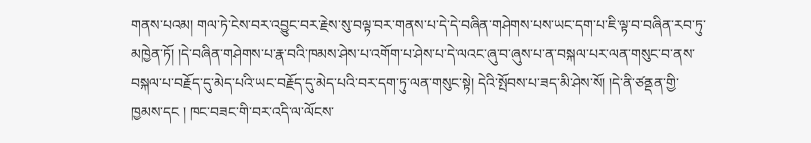གནས་པའམ། གལ་ཏེ་ངེས་བར་འབྱུང་བར་རྗེས་སུ་བལྟ་བར་གནས་པ་དེ་དེ་བཞིན་གཤེགས་པས་ཡང་དག་པ་ཇི་ལྟ་བ་བཞིན་རབ་ཏུ་མཁྱེན་ཏོ། །དེ་བཞིན་གཤེགས་པ་རྣ་བའི་ཁམས་ཤེས་པ་འགོག་པ་ཤེས་པ་དེ་ལའང་ཞུ་བ་ཞུས་པ་ན་བསྐལ་པར་ལན་གསུང་བ་ནས་བསྐལ་པ་བརྗོད་དུ་མེད་པའི་ཡང་བརྗོད་དུ་མེད་པའི་བར་དག་ཏུ་ལན་གསུང་སྟེ། དེའི་སྤོབས་པ་ཟད་མི་ཤེས་སོ། །དེ་ནི་ཙནྡན་གྱི་ཁྱམས་དང ། ཁང་བཟང་གི་བར་འདི་ལ་ལོངས་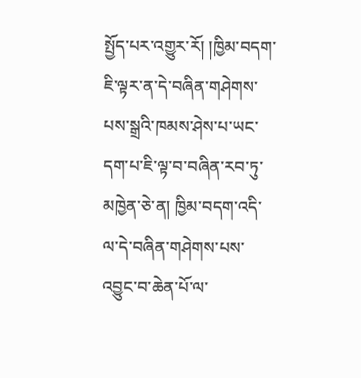སྤྱོད་པར་འགྱུར་རོ། །ཁྱིམ་བདག་ཇི་ལྟར་ན་དེ་བཞིན་གཤེགས་པས་སྒྲའི་ཁམས་ཤེས་པ་ཡང་དག་པ་ཇི་ལྟ་བ་བཞིན་རབ་ཏུ་མཁྱེན་ཅེ་ན། ཁྱིམ་བདག་འདི་ལ་དེ་བཞིན་གཤེགས་པས་འབྱུང་བ་ཆེན་པོ་ལ་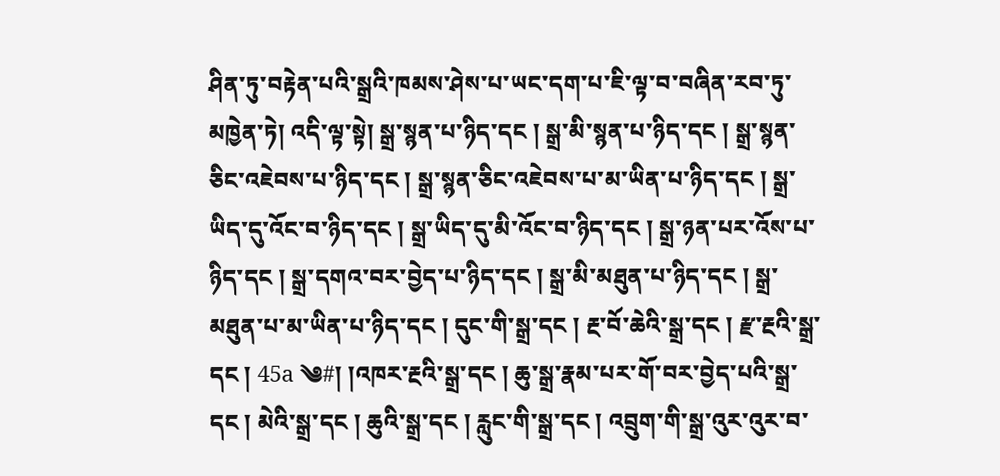ཤིན་ཏུ་བརྟེན་པའི་སྒྲའི་ཁམས་ཤེས་པ་ཡང་དག་པ་ཇི་ལྟ་བ་བཞིན་རབ་ཏུ་མཁྱེན་ཏེ། འདི་ལྟ་སྟེ། སྒྲ་སྙན་པ་ཉིད་དང ། སྒྲ་མི་སྙན་པ་ཉིད་དང ། སྒྲ་སྙན་ཅིང་འཇེབས་པ་ཉིད་དང ། སྒྲ་སྙན་ཅིང་འཇེབས་པ་མ་ཡིན་པ་ཉིད་དང ། སྒྲ་ཡིད་དུ་འོང་བ་ཉིད་དང ། སྒྲ་ཡིད་དུ་མི་འོང་བ་ཉིད་དང ། སྒྲ་ཉན་པར་འོས་པ་ཉིད་དང ། སྒྲ་དགའ་བར་བྱེད་པ་ཉིད་དང ། སྒྲ་མི་མཐུན་པ་ཉིད་དང ། སྒྲ་མཐུན་པ་མ་ཡིན་པ་ཉིད་དང ། དུང་གི་སྒྲ་དང ། རྔ་བོ་ཆེའི་སྒྲ་དང ། རྫ་རྔའི་སྒྲ་དང ། 45a ༄#། །འཁར་རྔའི་སྒྲ་དང ། ཆུ་སྒྲ་རྣམ་པར་གོ་བར་བྱེད་པའི་སྒྲ་དང ། མེའི་སྒྲ་དང ། ཆུའི་སྒྲ་དང ། རླུང་གི་སྒྲ་དང ། འབྲུག་གི་སྒྲ་འུར་འུར་བ་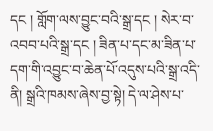དང ། གློག་ལས་བྱུང་བའི་སྒྲ་དང ། སེར་བ་འབབ་པའི་སྒྲ་དང ། ཟིན་པ་དང་མ་ཟིན་པ་དག་གི་འབྱུང་བ་ཆེན་པོ་འདུས་པའི་སྒྲ་འདི་ནི། སྒྲའི་ཁམས་ཞེས་བྱ་སྟེ། དེ་ལ་ཤེས་པ་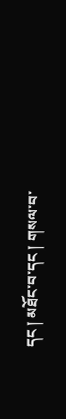དང ། མཐོང་བ་དང ། གསལ་བ་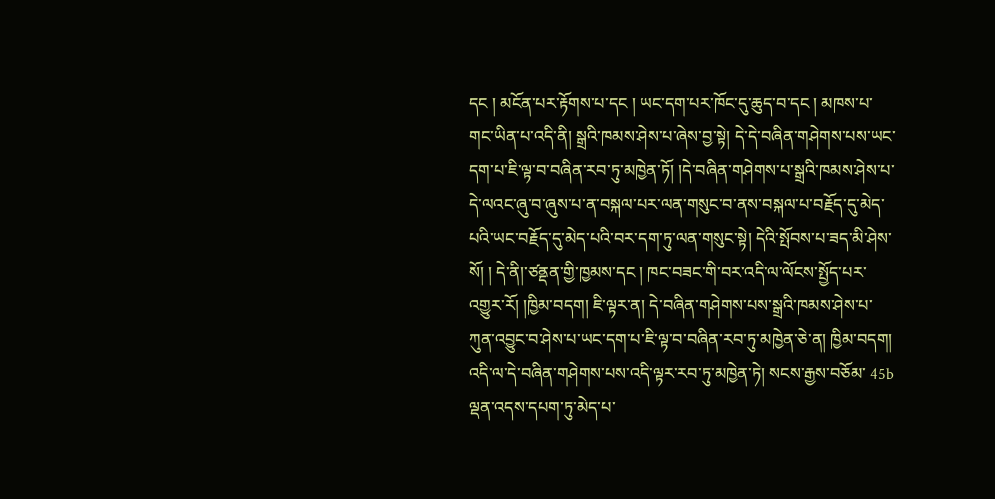དང ། མངོན་པར་རྟོགས་པ་དང ། ཡང་དག་པར་ཁོང་དུ་ཆུད་བ་དང ། མཁས་པ་གང་ཡིན་པ་འདི་ནི། སྒྲའི་ཁམས་ཤེས་པ་ཞེས་བྱ་སྟེ། དེ་དེ་བཞིན་གཤེགས་པས་ཡང་དག་པ་ཇི་ལྟ་བ་བཞིན་རབ་ཏུ་མཁྱེན་ཏོ། །དེ་བཞིན་གཤེགས་པ་སྒྲའི་ཁམས་ཤེས་པ་དེ་ལའང་ཞུ་བ་ཞུས་པ་ན་བསྐལ་པར་ལན་གསུང་བ་ནས་བསྐལ་པ་བརྗོད་དུ་མེད་པའི་ཡང་བརྗོད་དུ་མེད་པའི་བར་དག་ཏུ་ལན་གསུང་སྟེ། དེའི་སྤོབས་པ་ཟད་མི་ཤེས་སོ། ། དེ་ནི།་ཙནྡན་གྱི་ཁྱམས་དང ། ཁང་བཟང་གི་བར་འདི་ལ་ལོངས་སྤྱོད་པར་འགྱུར་རོ། །ཁྱིམ་བདག། ཇི་ལྟར་ན། དེ་བཞིན་གཤེགས་པས་སྒྲའི་ཁམས་ཤེས་པ་ཀུན་འབྱུང་བ་ཤེས་པ་ཡང་དག་པ་ཇི་ལྟ་བ་བཞིན་རབ་ཏུ་མཁྱེན་ཅེ་ན། ཁྱིམ་བདག། འདི་ལ་དེ་བཞིན་གཤེགས་པས་འདི་ལྟར་རབ་ཏུ་མཁྱེན་ཏེ། སངས་རྒྱས་བཅོམ་ 45b ལྡན་འདས་དཔག་ཏུ་མེད་པ་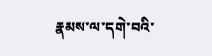རྣམས་ལ་དགེ་བའི་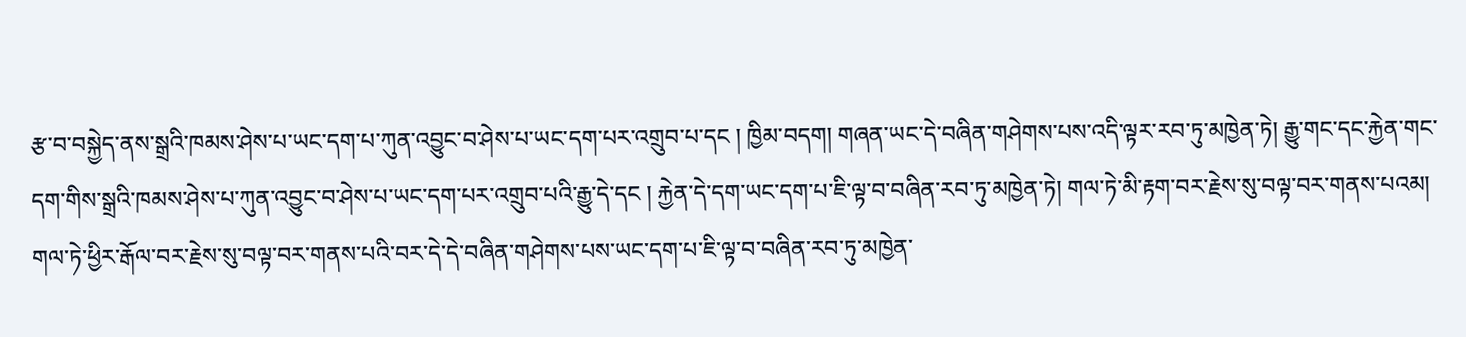རྩ་བ་བསྐྱེད་ནས་སྒྲའི་ཁམས་ཤེས་པ་ཡང་དག་པ་ཀུན་འབྱུང་བ་ཤེས་པ་ཡང་དག་པར་འགྲུབ་པ་དང ། ཁྱིམ་བདག། གཞན་ཡང་དེ་བཞིན་གཤེགས་པས་འདི་ལྟར་རབ་ཏུ་མཁྱེན་ཏེ། རྒྱུ་གང་དང་རྐྱེན་གང་དག་གིས་སྒྲའི་ཁམས་ཤེས་པ་ཀུན་འབྱུང་བ་ཤེས་པ་ཡང་དག་པར་འགྲུབ་པའི་རྒྱུ་དེ་དང ། རྐྱེན་དེ་དག་ཡང་དག་པ་ཇི་ལྟ་བ་བཞིན་རབ་ཏུ་མཁྱེན་ཏེ། གལ་ཏེ་མི་རྟག་བར་རྗེས་སུ་བལྟ་བར་གནས་པའམ། གལ་ཏེ་ཕྱིར་རྒོལ་བར་རྗེས་སུ་བལྟ་བར་གནས་པའི་བར་དེ་དེ་བཞིན་གཤེགས་པས་ཡང་དག་པ་ཇི་ལྟ་བ་བཞིན་རབ་ཏུ་མཁྱེན་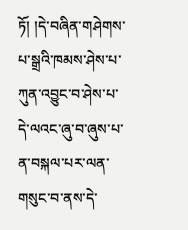ཏོ། །དེ་བཞིན་གཤེགས་པ་སྒྲའི་ཁམས་ཤེས་པ་ཀུན་འབྱུང་བ་ཤེས་པ་དེ་ལའང་ཞུ་བ་ཞུས་པ་ན་བསྐལ་པར་ལན་གསུང་བ་ནས་དེ་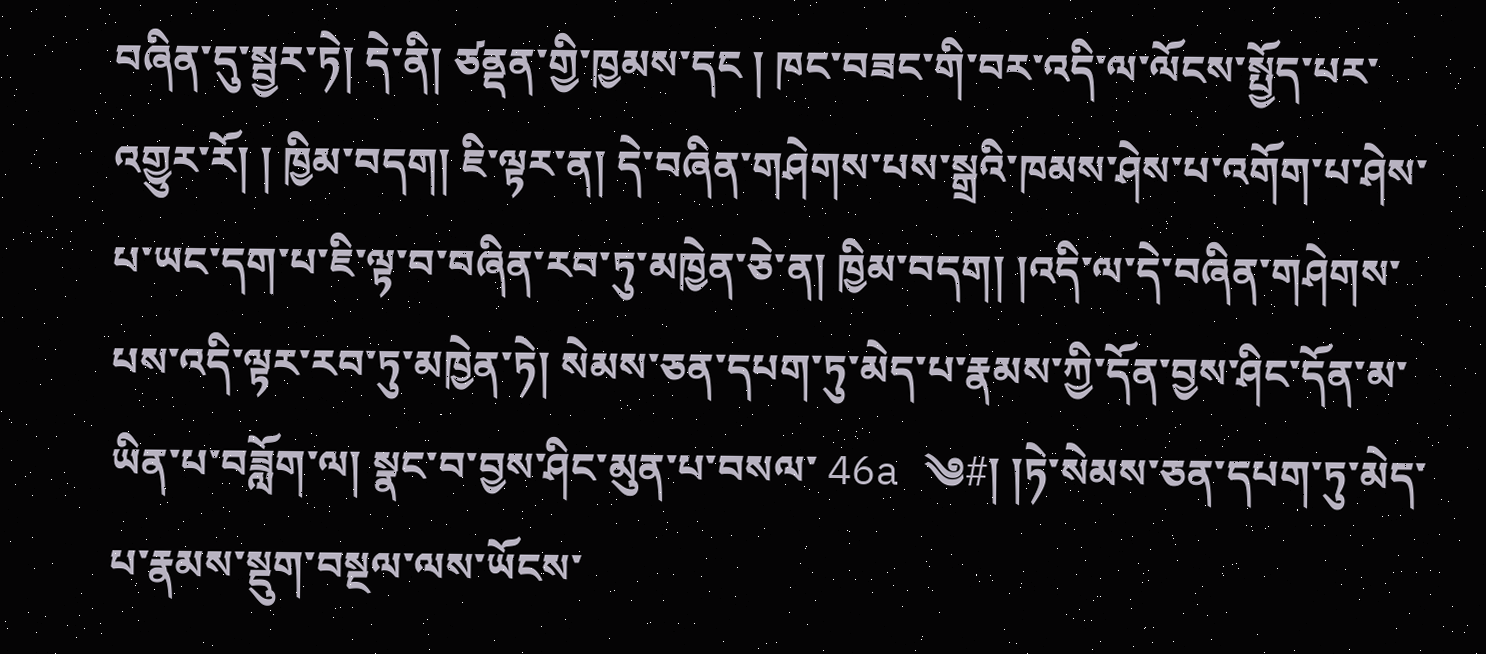བཞིན་དུ་སྦྱར་ཏེ། དེ་ནི། ཙནྡན་གྱི་ཁྱམས་དང ། ཁང་བཟང་གི་བར་འདི་ལ་ལོངས་སྤྱོད་པར་འགྱུར་རོ། ། ཁྱིམ་བདག། ཇི་ལྟར་ན། དེ་བཞིན་གཤེགས་པས་སྒྲའི་ཁམས་ཤེས་པ་འགོག་པ་ཤེས་པ་ཡང་དག་པ་ཇི་ལྟ་བ་བཞིན་རབ་ཏུ་མཁྱེན་ཅེ་ན། ཁྱིམ་བདག། །འདི་ལ་དེ་བཞིན་གཤེགས་པས་འདི་ལྟར་རབ་ཏུ་མཁྱེན་ཏེ། སེམས་ཅན་དཔག་ཏུ་མེད་པ་རྣམས་ཀྱི་དོན་བྱས་ཤིང་དོན་མ་ཡིན་པ་བཟློག་ལ། སྣང་བ་བྱས་ཤིང་མུན་པ་བསལ་ 46a ༄#། །ཏེ་སེམས་ཅན་དཔག་ཏུ་མེད་པ་རྣམས་སྡུག་བསྔལ་ལས་ཡོངས་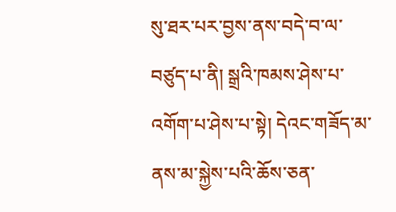སུ་ཐར་པར་བྱས་ནས་བདེ་བ་ལ་བཙུད་པ་ནི། སྒྲའི་ཁམས་ཤེས་པ་འགོག་པ་ཤེས་པ་སྟེ། དེའང་གཟོད་མ་ནས་མ་སྐྱེས་པའི་ཆོས་ཅན་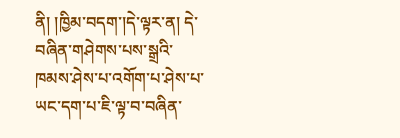ནི། །ཁྱིམ་བདག་།དེ་ལྟར་ན། དེ་བཞིན་གཤེགས་པས་སྒྲའི་ཁམས་ཤེས་པ་འགོག་པ་ཤེས་པ་ཡང་དག་པ་ཇི་ལྟ་བ་བཞིན་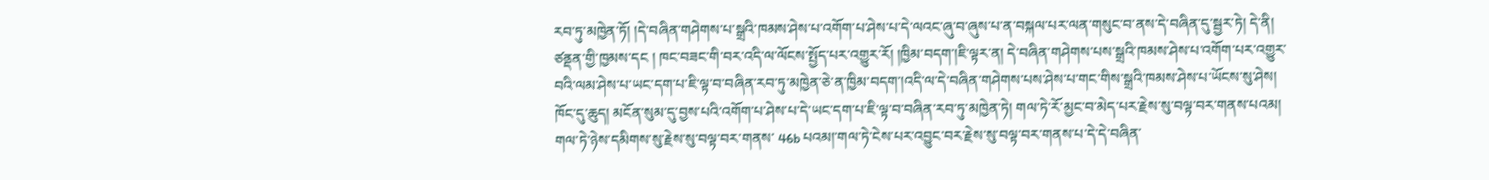རབ་ཏུ་མཁྱེན་ཏོ། །དེ་བཞིན་གཤེགས་པ་སྒྲའི་ཁམས་ཤེས་པ་འགོག་པ་ཤེས་པ་དེ་ལའང་ཞུ་བ་ཞུས་པ་ན་བསྐལ་པར་ལན་གསུང་བ་ནས་དེ་བཞིན་དུ་སྦྱར་ཏེ། དེ་ནི། ཙནྡན་གྱི་ཁྱམས་དང ། ཁང་བཟང་གི་བར་འདི་ལ་ལོངས་སྤྱོད་པར་འགྱུར་རོ། །ཁྱིམ་བདག་།ཇི་ལྟར་ན། དེ་བཞིན་གཤེགས་པས་སྒྲའི་ཁམས་ཤེས་པ་འགོག་པར་འགྱུར་བའི་ལམ་ཤེས་པ་ཡང་དག་པ་ཇི་ལྟ་བ་བཞིན་རབ་ཏུ་མཁྱེན་ཅེ་ན་ཁྱིམ་བདག་།འདི་ལ་དེ་བཞིན་གཤེགས་པས་ཤེས་པ་གང་གིས་སྒྲའི་ཁམས་ཤེས་པ་ཡོངས་སུ་ཤེས། ཁོང་དུ་ཆུད། མངོན་སུམ་དུ་བྱས་པའི་འགོག་པ་ཤེས་པ་དེ་ཡང་དག་པ་ཇི་ལྟ་བ་བཞིན་རབ་ཏུ་མཁྱེན་ཏེ། གལ་ཏེ་རོ་མྱང་བ་མེད་པར་རྗེས་སུ་བལྟ་བར་གནས་པའམ། གལ་ཏེ་ཉེས་དམིགས་སུ་རྗེས་སུ་བལྟ་བར་གནས་ 46b པའམ།་གལ་ཏེ་ངེས་པར་འབྱུང་བར་རྗེས་སུ་བལྟ་བར་གནས་པ་དེ་དེ་བཞིན་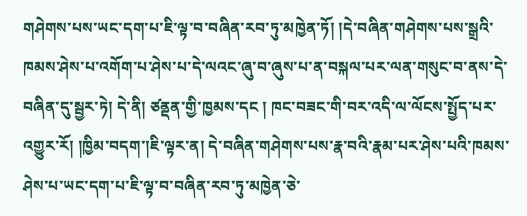གཤེགས་པས་ཡང་དག་པ་ཇི་ལྟ་བ་བཞིན་རབ་ཏུ་མཁྱེན་ཏོ། །དེ་བཞིན་གཤེགས་པས་སྒྲའི་ཁམས་ཤེས་པ་འགོག་པ་ཤེས་པ་དེ་ལའང་ཞུ་བ་ཞུས་པ་ན་བསྐལ་པར་ལན་གསུང་བ་ནས་དེ་བཞིན་དུ་སྦྱར་ཏེ། དེ་ནི། ཙནྡན་གྱི་ཁྱམས་དང ། ཁང་བཟང་གི་བར་འདི་ལ་ལོངས་སྤྱོད་པར་འགྱུར་རོ། །ཁྱིམ་བདག་།ཇི་ལྟར་ན། དེ་བཞིན་གཤེགས་པས་རྣ་བའི་རྣམ་པར་ཤེས་པའི་ཁམས་ཤེས་པ་ཡང་དག་པ་ཇི་ལྟ་བ་བཞིན་རབ་ཏུ་མཁྱེན་ཅེ་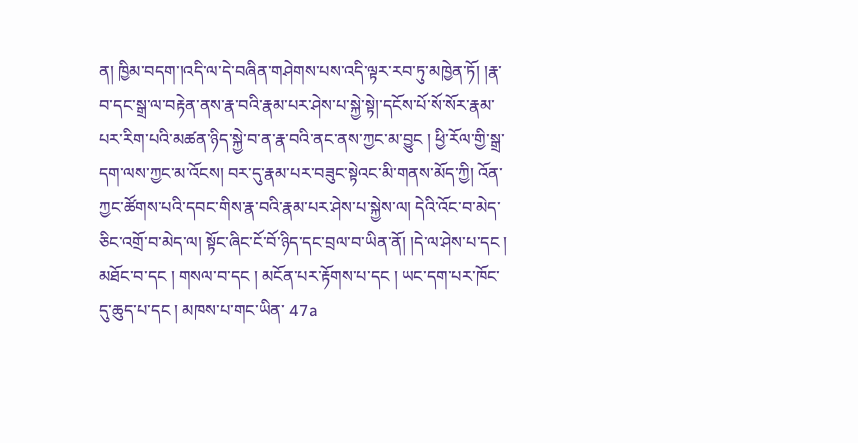ན། ཁྱིམ་བདག་།འདི་ལ་དེ་བཞིན་གཤེགས་པས་འདི་ལྟར་རབ་ཏུ་མཁྱེན་ཏོ། །རྣ་བ་དང་སྒྲ་ལ་བརྟེན་ནས་རྣ་བའི་རྣམ་པར་ཤེས་པ་སྐྱེ་སྟེ།་དངོས་པོ་སོ་སོར་རྣམ་པར་རིག་པའི་མཚན་ཉིད་སྐྱེ་བ་ན་རྣ་བའི་ནང་ནས་ཀྱང་མ་བྱུང ། ཕྱི་རོལ་གྱི་སྒྲ་དག་ལས་ཀྱང་མ་འོངས། བར་དུ་རྣམ་པར་བཟུང་སྟེའང་མི་གནས་མོད་ཀྱི། འོན་ཀྱང་ཚོགས་པའི་དབང་གིས་རྣ་བའི་རྣམ་པར་ཤེས་པ་སྐྱེས་ལ། དེའི་འོང་བ་མེད་ཅིང་འགྲོ་བ་མེད་ལ། སྟོང་ཞིང་ངོ་བོ་ཉིད་དང་བྲལ་བ་ཡིན་ནོ། །དེ་ལ་ཤེས་པ་དང ། མཐོང་བ་དང ། གསལ་བ་དང ། མངོན་པར་རྟོགས་པ་དང ། ཡང་དག་པར་ཁོང་དུ་ཆུད་པ་དང ། མཁས་པ་གང་ཡིན་ 47a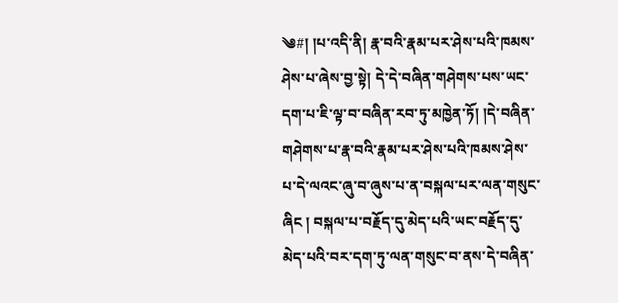༄#། །པ་འདི་ནི། རྣ་བའི་རྣམ་པར་ཤེས་པའི་ཁམས་ཤེས་པ་ཞེས་བྱ་སྟེ། དེ་དེ་བཞིན་གཤེགས་པས་ཡང་དག་པ་ཇི་ལྟ་བ་བཞིན་རབ་ཏུ་མཁྱེན་ཏོ། །དེ་བཞིན་གཤེགས་པ་རྣ་བའི་རྣམ་པར་ཤེས་པའི་ཁམས་ཤེས་པ་དེ་ལའང་ཞུ་བ་ཞུས་པ་ན་བསྐལ་པར་ལན་གསུང་ཞིང ། བསྐལ་པ་བརྗོད་དུ་མེད་པའི་ཡང་བརྗོད་དུ་མེད་པའི་བར་དག་ཏུ་ལན་གསུང་བ་ནས་དེ་བཞིན་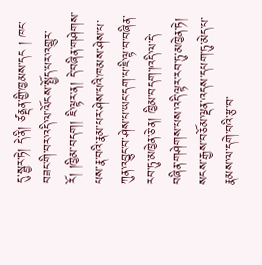དུ་སྦྱར་ཏེ། དེ་ནི། ཙནྡན་གྱི་ཁྱམས་དང ། ཁང་བཟང་གི་བར་འདི་ལ་ལོངས་སྤྱོད་པར་འགྱུར་རོ། །ཁྱིམ་བདག། ཇི་ལྟར་ན། དེ་བཞིན་གཤེགས་པས་རྣ་བའི་རྣམ་པར་ཤེས་པའི་ཁམས་ཤེས་པ་ཀུན་འབྱུང་བ་ཤེས་པ་ཡང་དག་པ་ཇི་ལྟ་བ་བཞིན་རབ་ཏུ་མཁྱེན་ཅེ་ན། ཁྱིམ་བདག་།འདི་ལ་དེ་བཞིན་གཤེགས་པས་འདི་ལྟར་རབ་ཏུ་མཁྱེན་ཏེ། སངས་རྒྱས་བཅོམ་ལྡན་འདས་དཔག་ཏུ་མེད་པ་རྣམས་ལ་དགེ་བའི་རྩ་བ་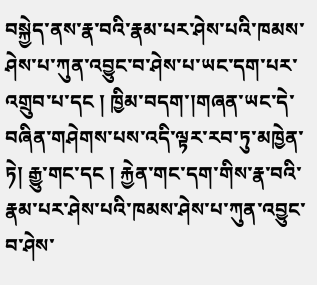བསྐྱེད་ནས་རྣ་བའི་རྣམ་པར་ཤེས་པའི་ཁམས་ཤེས་པ་ཀུན་འབྱུང་བ་ཤེས་པ་ཡང་དག་པར་འགྲུབ་པ་དང ། ཁྱིམ་བདག་།གཞན་ཡང་དེ་བཞིན་གཤེགས་པས་འདི་ལྟར་རབ་ཏུ་མཁྱེན་ཏེ། རྒྱུ་གང་དང ། རྐྱེན་གང་དག་གིས་རྣ་བའི་རྣམ་པར་ཤེས་པའི་ཁམས་ཤེས་པ་ཀུན་འབྱུང་བ་ཤེས་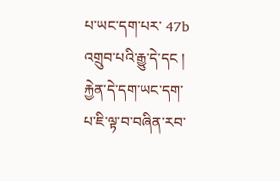པ་ཡང་དག་པར་ 47b འགྲུབ་པའི་རྒྱུ་དེ་དང ། རྐྱེན་དེ་དག་ཡང་དག་པ་ཇི་ལྟ་བ་བཞིན་རབ་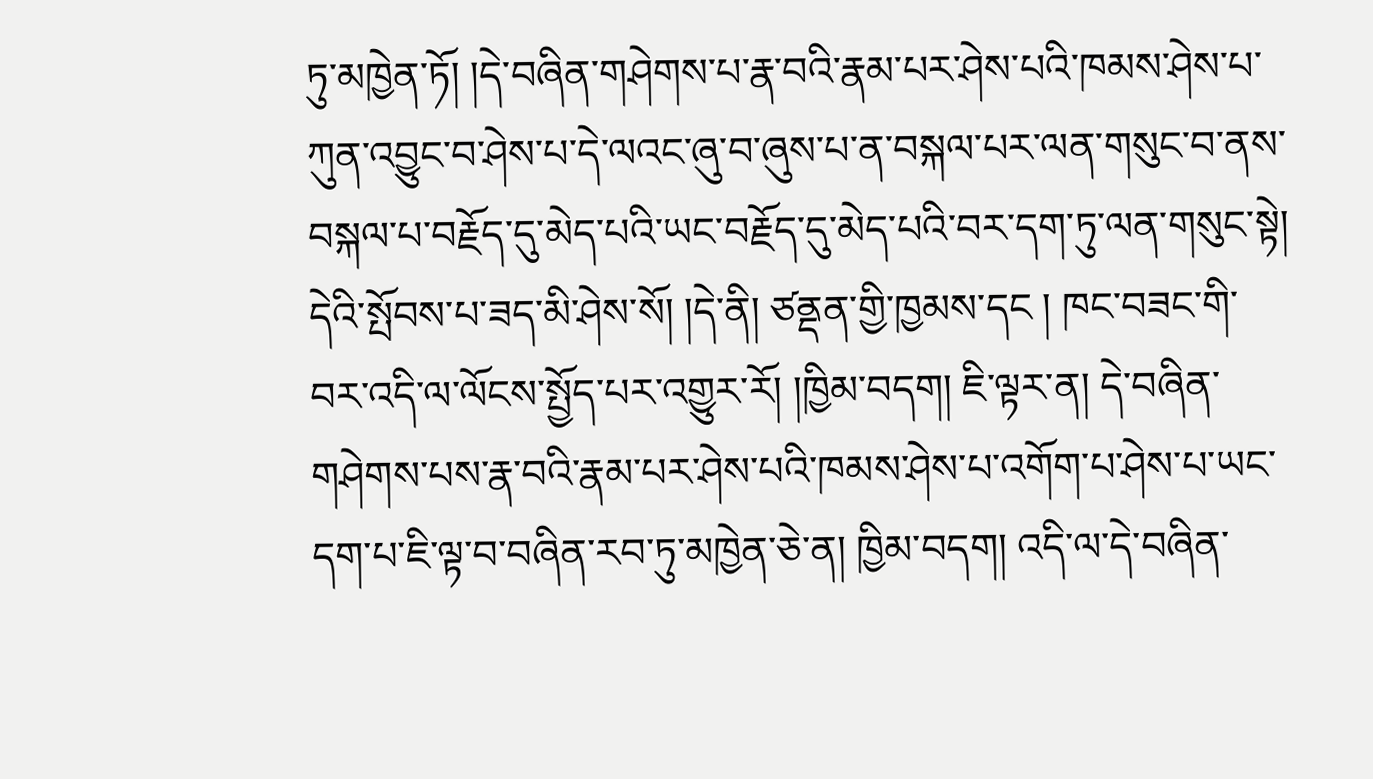ཏུ་མཁྱེན་ཏོ། །དེ་བཞིན་གཤེགས་པ་རྣ་བའི་རྣམ་པར་ཤེས་པའི་ཁམས་ཤེས་པ་ཀུན་འབྱུང་བ་ཤེས་པ་དེ་ལའང་ཞུ་བ་ཞུས་པ་ན་བསྐལ་པར་ལན་གསུང་བ་ནས་བསྐལ་པ་བརྗོད་དུ་མེད་པའི་ཡང་བརྗོད་དུ་མེད་པའི་བར་དག་ཏུ་ལན་གསུང་སྟེ། དེའི་སྤོབས་པ་ཟད་མི་ཤེས་སོ། །དེ་ནི། ཙནྡན་གྱི་ཁྱམས་དང ། ཁང་བཟང་གི་བར་འདི་ལ་ལོངས་སྤྱོད་པར་འགྱུར་རོ། །ཁྱིམ་བདག། ཇི་ལྟར་ན། དེ་བཞིན་གཤེགས་པས་རྣ་བའི་རྣམ་པར་ཤེས་པའི་ཁམས་ཤེས་པ་འགོག་པ་ཤེས་པ་ཡང་དག་པ་ཇི་ལྟ་བ་བཞིན་རབ་ཏུ་མཁྱེན་ཅེ་ན། ཁྱིམ་བདག། འདི་ལ་དེ་བཞིན་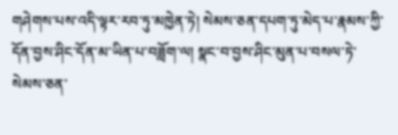གཤེགས་པས་འདི་ལྟར་རབ་ཏུ་མཁྱེན་ཏེ། སེམས་ཅན་དཔག་ཏུ་མེད་པ་རྣམས་ཀྱི་དོན་བྱས་ཤིང་དོན་མ་ཡིན་པ་བཟློག་ལ། སྣང་བ་བྱས་ཤིང་མུན་པ་བསལ་ཏེ་སེམས་ཅན་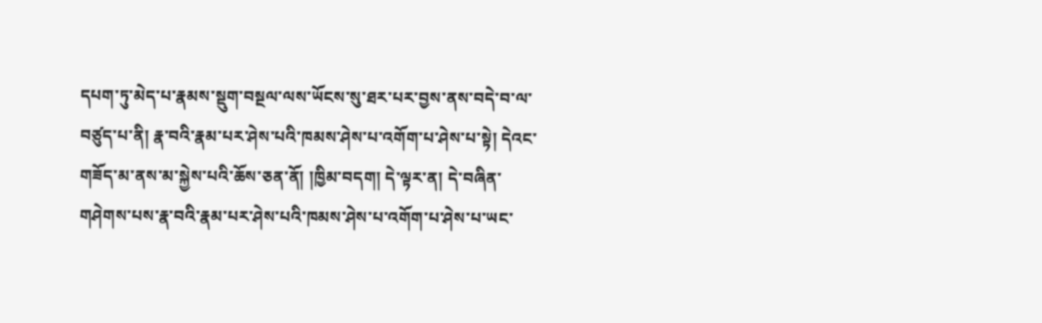དཔག་ཏུ་མེད་པ་རྣམས་སྡུག་བསྔལ་ལས་ཡོངས་སུ་ཐར་པར་བྱས་ནས་བདེ་བ་ལ་བཙུད་པ་ནི། རྣ་བའི་རྣམ་པར་ཤེས་པའི་ཁམས་ཤེས་པ་འགོག་པ་ཤེས་པ་སྟེ། དེའང་གཟོད་མ་ནས་མ་སྐྱེས་པའི་ཆོས་ཅན་ནོ། །ཁྱིམ་བདག། དེ་ལྟར་ན། དེ་བཞིན་གཤེགས་པས་རྣ་བའི་རྣམ་པར་ཤེས་པའི་ཁམས་ཤེས་པ་འགོག་པ་ཤེས་པ་ཡང་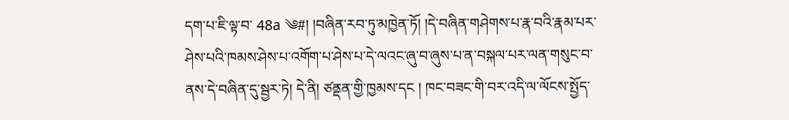དག་པ་ཇི་ལྟ་བ་ 48a ༄#། །བཞིན་རབ་ཏུ་མཁྱེན་ཏོ། །དེ་བཞིན་གཤེགས་པ་རྣ་བའི་རྣམ་པར་ཤེས་པའི་ཁམས་ཤེས་པ་འགོག་པ་ཤེས་པ་དེ་ལའང་ཞུ་བ་ཞུས་པ་ན་བསྐལ་པར་ལན་གསུང་བ་ནས་དེ་བཞིན་དུ་སྦྱར་ཏེ། དེ་ནི། ཙནྡན་གྱི་ཁྱམས་དང ། ཁང་བཟང་གི་བར་འདི་ལ་ལོངས་སྤྱོད་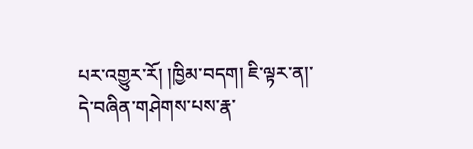པར་འགྱུར་རོ། །ཁྱིམ་བདག། ཇི་ལྟར་ན།་དེ་བཞིན་གཤེགས་པས་རྣ་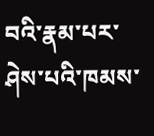བའི་རྣམ་པར་ཤེས་པའི་ཁམས་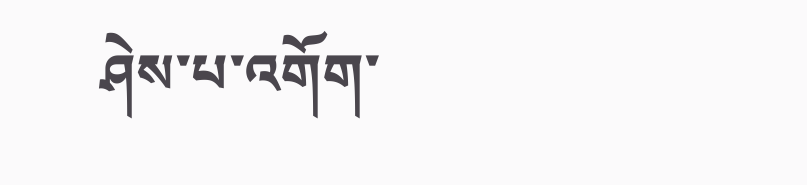ཤེས་པ་འགོག་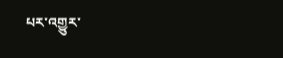པར་འགྱུར་